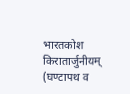भारतकोश
किरातार्जुनीयम् (घण्टापथ व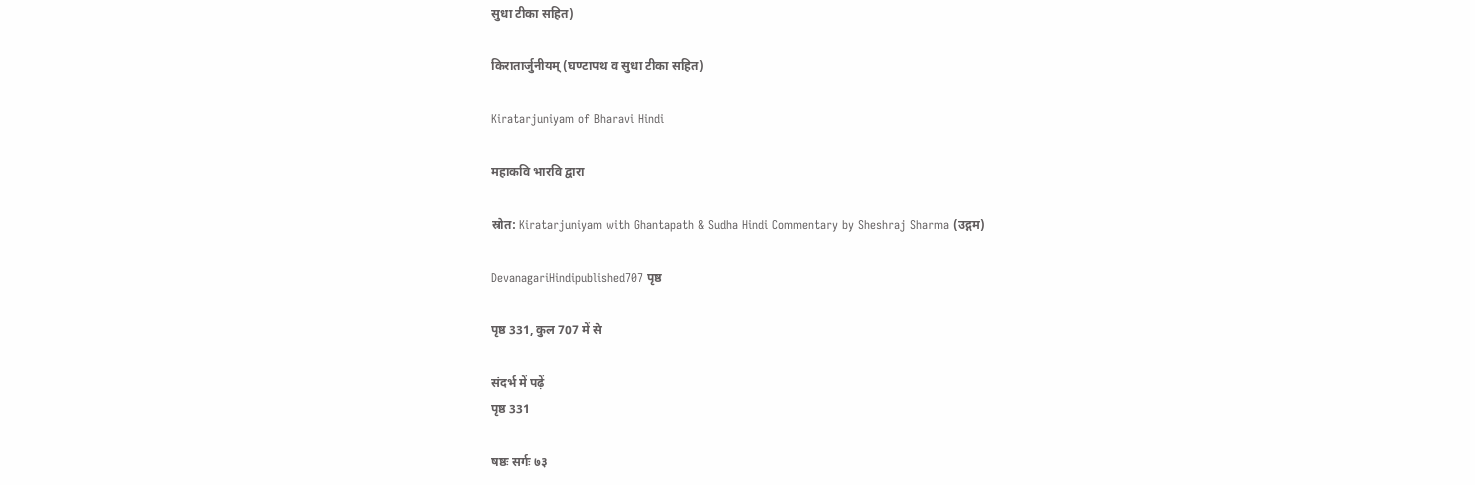सुधा टीका सहित)

किरातार्जुनीयम् (घण्टापथ व सुधा टीका सहित)

Kiratarjuniyam of Bharavi Hindi

महाकवि भारवि द्वारा

स्रोत: Kiratarjuniyam with Ghantapath & Sudha Hindi Commentary by Sheshraj Sharma (उद्गम)

DevanagariHindipublished707 पृष्ठ

पृष्ठ 331, कुल 707 में से

संदर्भ में पढ़ें
पृष्ठ 331

षष्ठः सर्गः ७३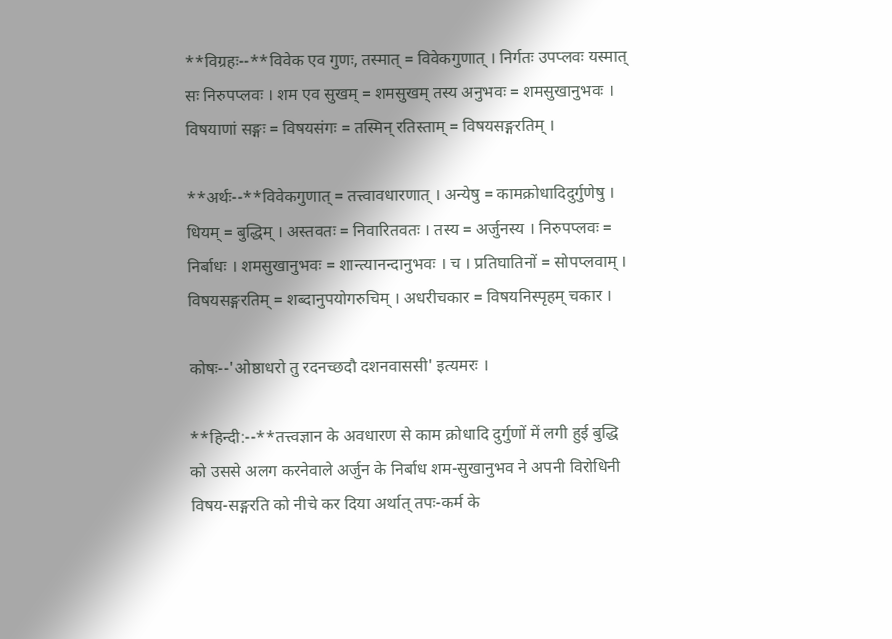**विग्रहः--**विवेक एव गुणः, तस्मात् = विवेकगुणात् । निर्गतः उपप्लवः यस्मात् सः निरुपप्लवः । शम एव सुखम् = शमसुखम् तस्य अनुभवः = शमसुखानुभवः । विषयाणां सङ्गः = विषयसंगः = तस्मिन् रतिस्ताम् = विषयसङ्गरतिम् ।

**अर्थः--**विवेकगुणात् = तत्त्वावधारणात् । अन्येषु = कामक्रोधादिदुर्गुणेषु । धियम् = बुद्धिम् । अस्तवतः = निवारितवतः । तस्य = अर्जुनस्य । निरुपप्लवः = निर्बाधः । शमसुखानुभवः = शान्त्यानन्दानुभवः । च । प्रतिघातिनों = सोपप्लवाम् । विषयसङ्गरतिम् = शब्दानुपयोगरुचिम् । अधरीचकार = विषयनिस्पृहम् चकार ।

कोषः--'ओष्ठाधरो तु रदनच्छदौ दशनवाससी' इत्यमरः ।

**हिन्दी:--**तत्त्वज्ञान के अवधारण से काम क्रोधादि दुर्गुणों में लगी हुई बुद्धि को उससे अलग करनेवाले अर्जुन के निर्बाध शम-सुखानुभव ने अपनी विरोधिनी विषय-सङ्गरति को नीचे कर दिया अर्थात् तपः-कर्म के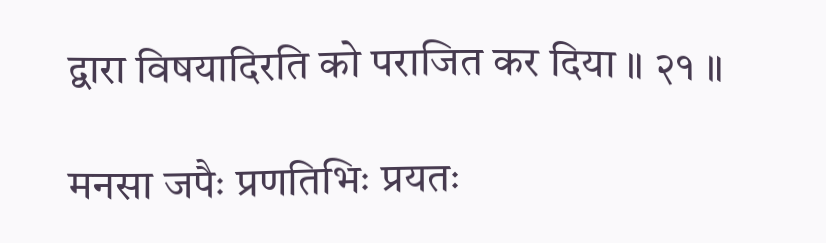द्वारा विषयादिरति को पराजित कर दिया ॥ २१ ॥

मनसा जपैः प्रणतिभिः प्रयतः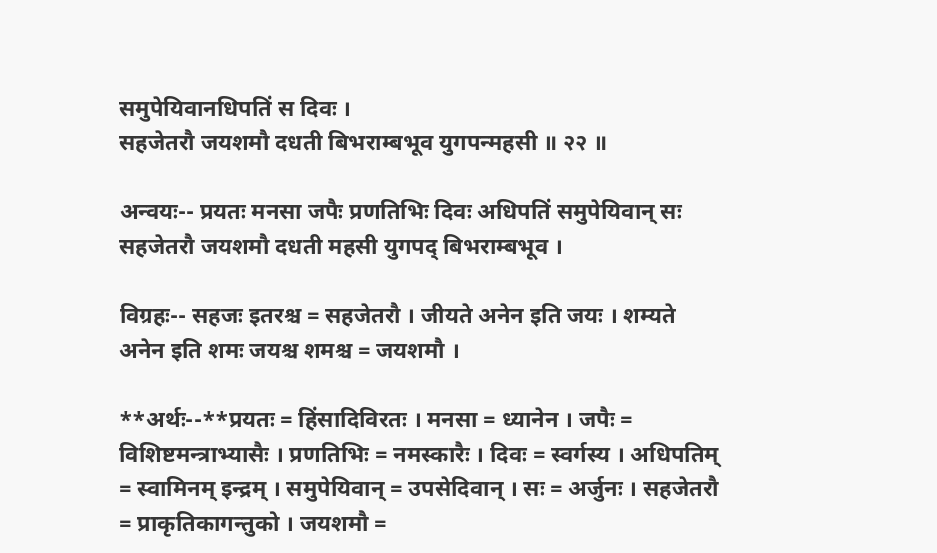समुपेयिवानधिपतिं स दिवः ।
सहजेतरौ जयशमौ दधती बिभराम्बभूव युगपन्महसी ॥ २२ ॥

अन्वयः-- प्रयतः मनसा जपैः प्रणतिभिः दिवः अधिपतिं समुपेयिवान् सः सहजेतरौ जयशमौ दधती महसी युगपद् बिभराम्बभूव ।

विग्रहः-- सहजः इतरश्च = सहजेतरौ । जीयते अनेन इति जयः । शम्यते अनेन इति शमः जयश्च शमश्च = जयशमौ ।

**अर्थः--**प्रयतः = हिंसादिविरतः । मनसा = ध्यानेन । जपैः = विशिष्टमन्त्राभ्यासैः । प्रणतिभिः = नमस्कारैः । दिवः = स्वर्गस्य । अधिपतिम् = स्वामिनम् इन्द्रम् । समुपेयिवान् = उपसेदिवान् । सः = अर्जुनः । सहजेतरौ = प्राकृतिकागन्तुको । जयशमौ =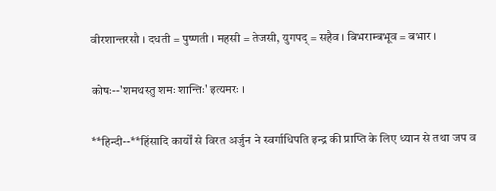वीरशान्तरसौ । दधती = पुष्णती । महसी = तेजसी, युगपद् = सहैव । बिभराम्बभूव = बभार ।

कोषः--'शमथस्तु शमः शान्तिः' इत्यमरः ।

**हिन्दी--**हिंसादि कार्यों से विरत अर्जुन ने स्वर्गाधिपति इन्द्र की प्राप्ति के लिए ध्यान से तथा जप व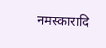नमस्कारादि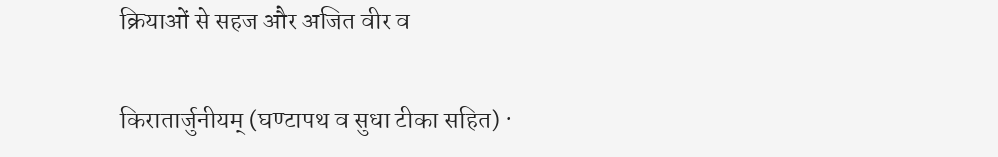क्रियाओं से सहज और अजित वीर व

किरातार्जुनीयम् (घण्टापथ व सुधा टीका सहित) ·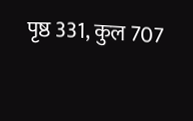पृष्ठ 331, कुल 707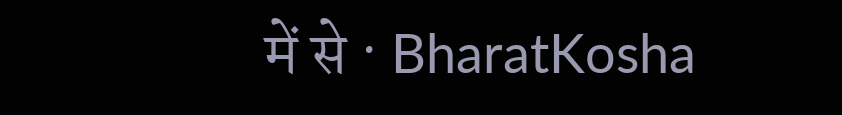में से · BharatKosha